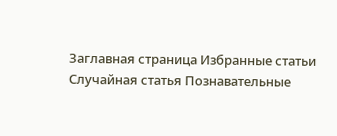Заглавная страница Избранные статьи Случайная статья Познавательные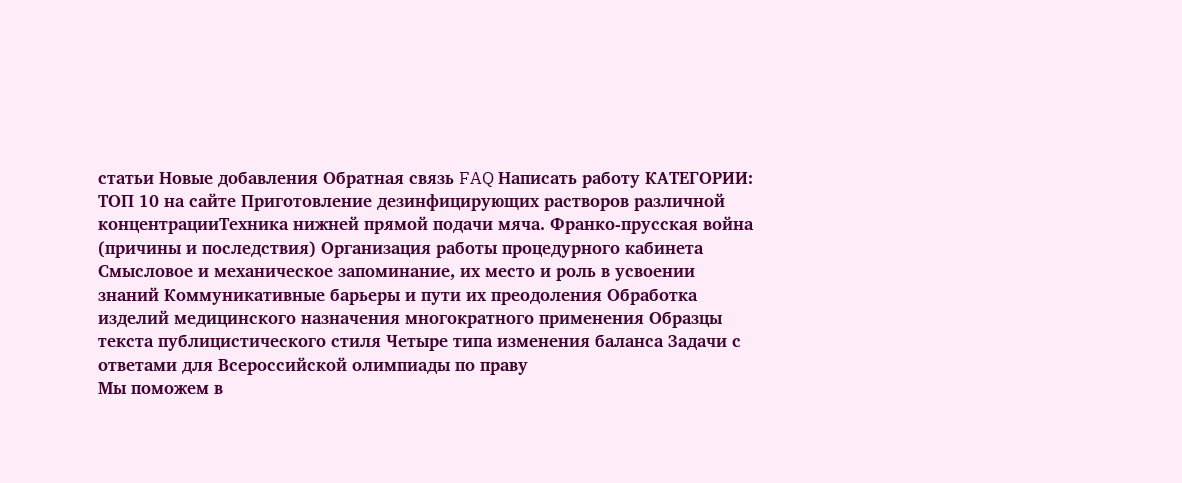статьи Новые добавления Обратная связь FAQ Написать работу КАТЕГОРИИ: ТОП 10 на сайте Приготовление дезинфицирующих растворов различной концентрацииТехника нижней прямой подачи мяча. Франко-прусская война (причины и последствия) Организация работы процедурного кабинета Смысловое и механическое запоминание, их место и роль в усвоении знаний Коммуникативные барьеры и пути их преодоления Обработка изделий медицинского назначения многократного применения Образцы текста публицистического стиля Четыре типа изменения баланса Задачи с ответами для Всероссийской олимпиады по праву
Мы поможем в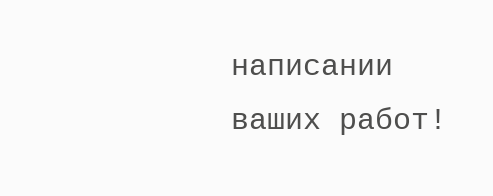написании ваших работ!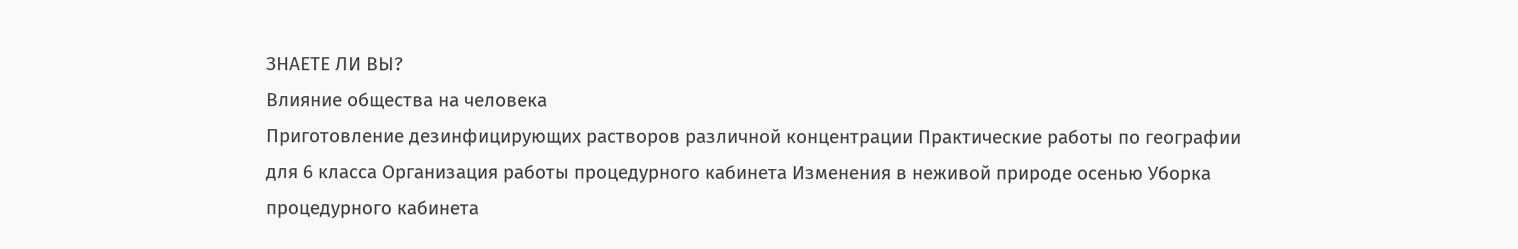ЗНАЕТЕ ЛИ ВЫ?
Влияние общества на человека
Приготовление дезинфицирующих растворов различной концентрации Практические работы по географии для 6 класса Организация работы процедурного кабинета Изменения в неживой природе осенью Уборка процедурного кабинета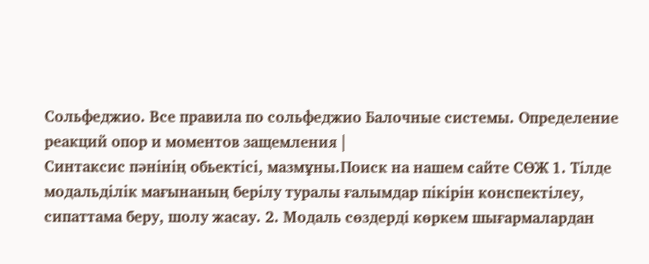Сольфеджио. Все правила по сольфеджио Балочные системы. Определение реакций опор и моментов защемления |
Синтаксис пәнінің обьектісі, мазмұны.Поиск на нашем сайте СӨЖ 1. Тілде модальділік мағынаның берілу туралы ғалымдар пікірін конспектілеу, сипаттама беру, шолу жасау. 2. Модаль сөздерді көркем шығармалардан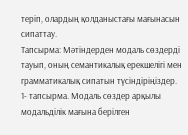теріп, олардың қолданыстағы мағынасын сипаттау.
Тапсырма: Мәтіндерден модаль сөздерді тауып, оның семантикалық ерекшелігі мен грамматикалық сипатын түсіндіріңіздер.
1- тапсырма. Модаль сөздер арқылы модальділік мағына берілген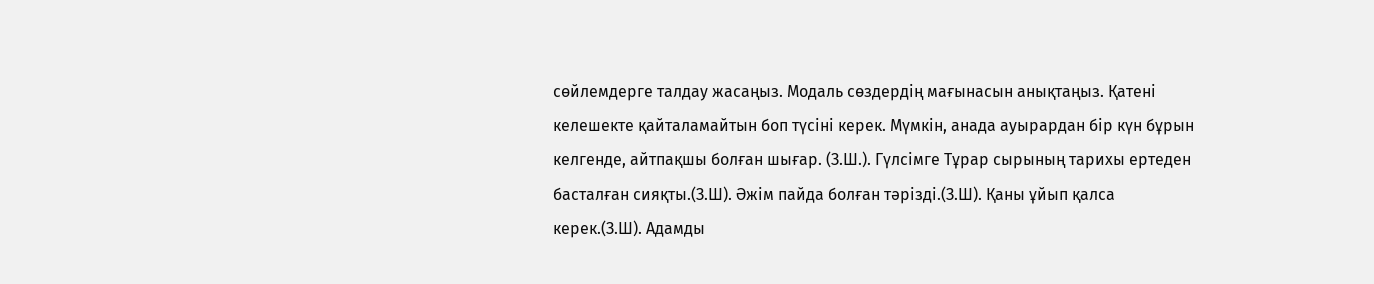сөйлемдерге талдау жасаңыз. Модаль сөздердің мағынасын анықтаңыз. Қатені келешекте қайталамайтын боп түсіні керек. Мүмкін, анада ауырардан бір күн бұрын келгенде, айтпақшы болған шығар. (З.Ш.). Гүлсімге Тұрар сырының тарихы ертеден басталған сияқты.(З.Ш). Әжім пайда болған тәрізді.(З.Ш). Қаны ұйып қалса керек.(З.Ш). Адамды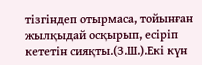тізгіндеп отырмаса, тойынған жылқыдай осқырып, есіріп кететін сияқты.(З.Ш.).Екі күн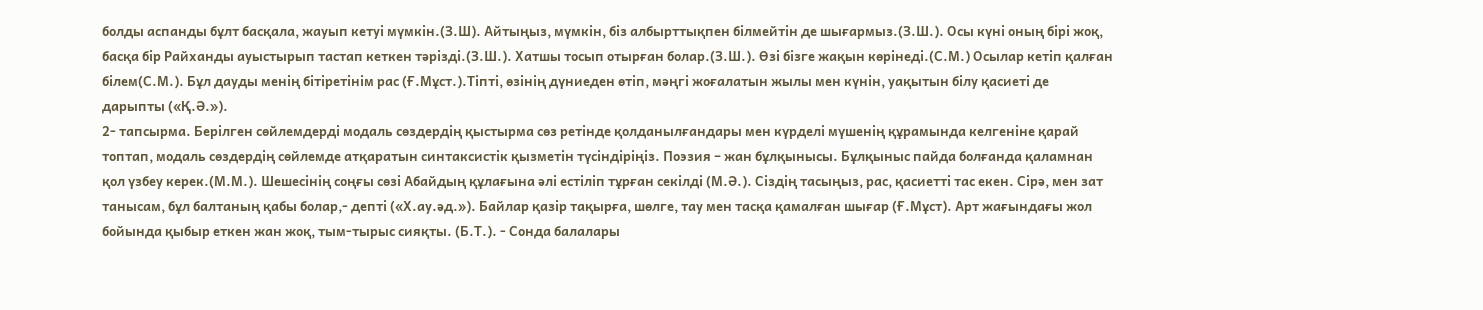болды аспанды бұлт басқала, жауып кетуі мүмкін.(З.Ш). Айтыңыз, мүмкін, біз албырттықпен білмейтін де шығармыз.(З.Ш.). Осы күні оның бірі жоқ, басқа бір Райханды ауыстырып тастап кеткен тәрізді.(З.Ш.). Хатшы тосып отырған болар.(З.Ш.). Өзі бізге жақын көрінеді.(С.М.) Осылар кетіп қалған білем(С.М.). Бұл дауды менің бітіретінім рас (Ғ.Мұст.).Тіпті, өзінің дүниеден өтіп, мәңгі жоғалатын жылы мен күнін, уақытын білу қасиеті де дарыпты («Қ.Ә.»).
2- тапсырма. Берілген сөйлемдерді модаль сөздердің қыстырма сөз ретінде қолданылғандары мен күрделі мүшенің құрамында келгеніне қарай топтап, модаль сөздердің сөйлемде атқаратын синтаксистік қызметін түсіндіріңіз. Поэзия – жан бұлқынысы. Бұлқыныс пайда болғанда қаламнан қол үзбеу керек.(М.М.). Шешесінің соңғы сөзі Абайдың құлағына әлі естіліп тұрған секілді (М.Ә.). Сіздің тасыңыз, рас, қасиетті тас екен. Сірә, мен зат танысам, бұл балтаның қабы болар,- депті («Х.ау.әд.»). Байлар қазір тақырға, шөлге, тау мен тасқа қамалған шығар (Ғ.Мұст). Арт жағындағы жол бойында қыбыр еткен жан жоқ, тым-тырыс сияқты. (Б.Т.). - Сонда балалары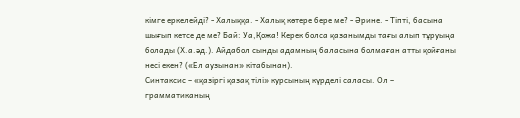кімге еркелейді? - Халыққа. - Халық көтере бере ме? - Әрине. - Тіпті, басына шығып кетсе де ме? Бай: Уа,Қожа! Керек болса қазанымды тағы алып тұруыңа болады (Х.а.әд.). Айдабол сынды адамның баласына болмаған атты қойғаны несі екен? («Ел аузынан» кітабынан).
Синтаксис – «қазіргі қазақ тілі» курсының күрделі саласы. Ол – грамматиканың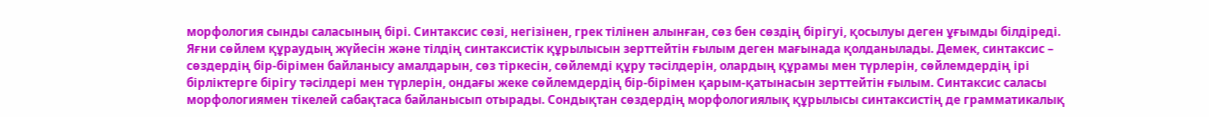морфология сынды саласының бірі. Синтаксис сөзі, негізінен, грек тілінен алынған, сөз бен сөздің бірігуі, қосылуы деген ұғымды білдіреді. Яғни сөйлем құраудың жүйесін және тілдің синтаксистік құрылысын зерттейтін ғылым деген мағынада қолданылады. Демек, синтаксис – сөздердің бір-бірімен байланысу амалдарын, сөз тіркесін, сөйлемді құру тәсілдерін, олардың құрамы мен түрлерін, сөйлемдердің ірі бірліктерге бірігу тәсілдері мен түрлерін, ондағы жеке сөйлемдердің бір-бірімен қарым-қатынасын зерттейтін ғылым. Синтаксис саласы морфологиямен тікелей сабақтаса байланысып отырады. Сондықтан сөздердің морфологиялық құрылысы синтаксистің де грамматикалық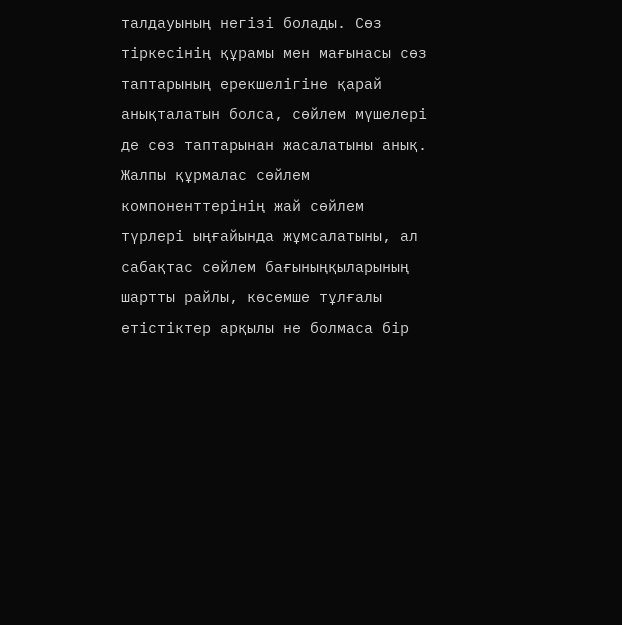талдауының негізі болады. Сөз тіркесінің құрамы мен мағынасы сөз таптарының ерекшелігіне қарай анықталатын болса, сөйлем мүшелері де сөз таптарынан жасалатыны анық. Жалпы құрмалас сөйлем компоненттерінің жай сөйлем түрлері ыңғайында жұмсалатыны, ал сабақтас сөйлем бағыныңқыларының шартты райлы, көсемше тұлғалы етістіктер арқылы не болмаса бір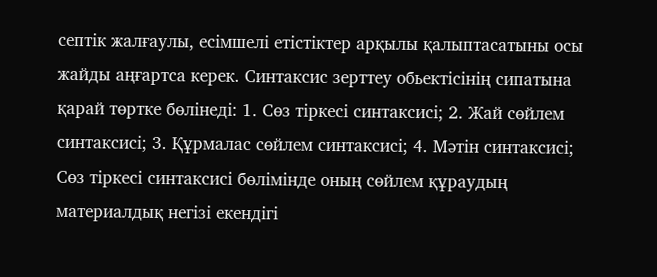септік жалғаулы, есімшелі етістіктер арқылы қалыптасатыны осы жайды аңғартса керек. Синтаксис зерттеу обьектісінің сипатына қарай төртке бөлінеді: 1. Сөз тіркесі синтаксисі; 2. Жай сөйлем синтаксисі; 3. Құрмалас сөйлем синтаксисі; 4. Мәтін синтаксисі; Сөз тіркесі синтаксисі бөлімінде оның сөйлем құраудың материалдық негізі екендігі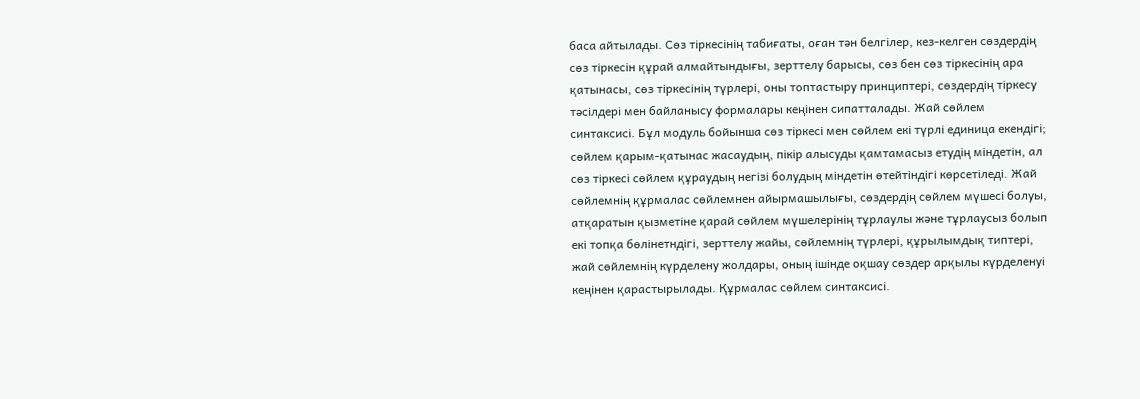баса айтылады. Сөз тіркесінің табиғаты, оған тән белгілер, кез-келген сөздердің сөз тіркесін құрай алмайтындығы, зерттелу барысы, сөз бен сөз тіркесінің ара қатынасы, сөз тіркесінің түрлері, оны топтастыру принциптері, сөздердің тіркесу тәсілдері мен байланысу формалары кеңінен сипатталады. Жай сөйлем синтаксисі. Бұл модуль бойынша сөз тіркесі мен сөйлем екі түрлі единица екендігі; сөйлем қарым-қатынас жасаудың, пікір алысуды қамтамасыз етудің міндетін, ал сөз тіркесі сөйлем құраудың негізі болудың міндетін өтейтіндігі көрсетіледі. Жай сөйлемнің құрмалас сөйлемнен айырмашылығы, сөздердің сөйлем мүшесі болуы, атқаратын қызметіне қарай сөйлем мүшелерінің тұрлаулы және тұрлаусыз болып екі топқа бөлінетндігі, зерттелу жайы, сөйлемнің түрлері, құрылымдық типтері, жай сөйлемнің күрделену жолдары, оның ішінде оқшау сөздер арқылы күрделенуі кеңінен қарастырылады. Құрмалас сөйлем синтаксисі.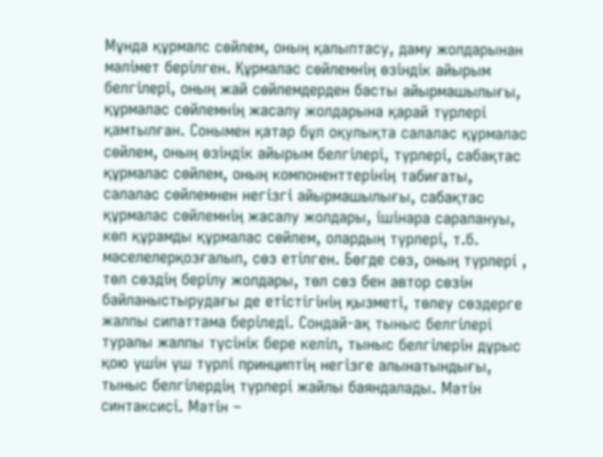Мұнда құрмалс сөйлем, оның қалыптасу, даму жолдарынан мәлімет берілген. Құрмалас сөйлемнің өзіндік айырым белгілері, оның жай сөйлемдерден басты айырмашылығы, құрмалас сөйлемнің жасалу жолдарына қарай түрлері қамтылған. Сонымен қатар бұл оқулықта салалас құрмалас сөйлем, оның өзіндік айырым белгілері, түрлері, сабақтас құрмалас сөйлем, оның компоненттерінің табиғаты, салалас сөйлемнен негізгі айырмашылығы, сабақтас құрмалас сөйлемнің жасалу жолдары, ішінара саралануы, көп құрамды құрмалас сөйлем, олардың түрлері, т.б. мәселелерқозғалып, сөз етілген. Бөгде сөз, оның түрлері , төл сөздің берілу жолдары, төл сөз бен автор сөзін байланыстырудағы де етістігінің қызметі, төлеу сөздерге жалпы сипаттама беріледі. Сондай-ақ тыныс белгілері туралы жалпы түсінік бере келіп, тыныс белгілерін дұрыс қою үшін үш түрлі принциптің негізге алынатындығы, тыныс белгілердің түрлері жайлы баяндалады. Мәтін синтаксисі. Мәтін –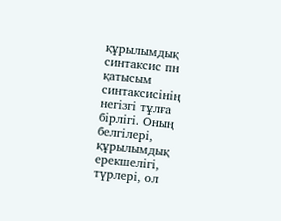құрылымдық синтаксис пн қатысым синтаксисінің негізгі тұлға бірлігі. Оның белгілері, құрылымдық ерекшелігі, түрлері, ол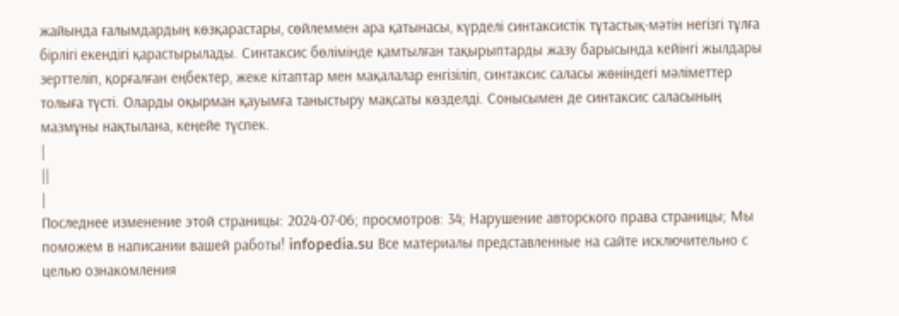жайында ғалымдардың көзқарастары, сөйлеммен ара қатынасы, күрделі синтаксистік тұтастық-мәтін негізгі тұлға бірлігі екендігі қарастырылады. Синтаксис бөлімінде қамтылған тақырыптарды жазу барысында кейінгі жылдары зерттеліп, қорғалған еңбектер, жеке кітаптар мен мақалалар енгізіліп, синтаксис саласы жөніндегі мәліметтер толыға түсті. Оларды оқырман қауымға таныстыру мақсаты көзделді. Сонысымен де синтаксис саласының мазмұны нақтылана, кеңейе түспек.
|
||
|
Последнее изменение этой страницы: 2024-07-06; просмотров: 34; Нарушение авторского права страницы; Мы поможем в написании вашей работы! infopedia.su Все материалы представленные на сайте исключительно с целью ознакомления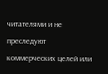читателями и не преследуют коммерческих целей или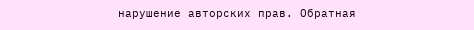нарушение авторских прав. Обратная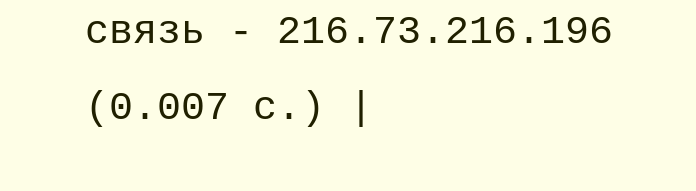связь - 216.73.216.196 (0.007 с.) |